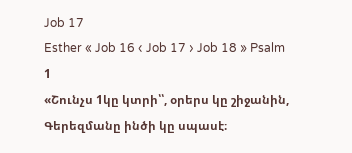Job 17
Esther « Job 16 ‹ Job 17 › Job 18 » Psalm
1
«Շունչս 1կը կտրի՝՝, օրերս կը շիջանին, Գերեզմանը ինծի կը սպասէ։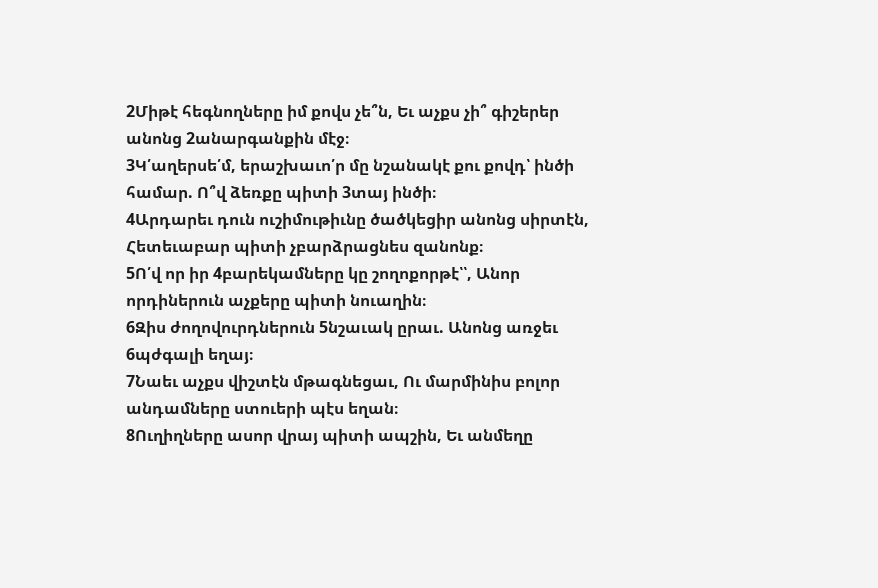2Միթէ հեգնողները իմ քովս չե՞ն, Եւ աչքս չի՞ գիշերեր անոնց 2անարգանքին մէջ։
3Կ՛աղերսե՛մ, երաշխաւո՛ր մը նշանակէ քու քովդ՝ ինծի համար. Ո՞վ ձեռքը պիտի 3տայ ինծի։
4Արդարեւ դուն ուշիմութիւնը ծածկեցիր անոնց սիրտէն, Հետեւաբար պիտի չբարձրացնես զանոնք։
5Ո՛վ որ իր 4բարեկամները կը շողոքորթէ՝՝, Անոր որդիներուն աչքերը պիտի նուաղին։
6Զիս ժողովուրդներուն 5նշաւակ ըրաւ. Անոնց առջեւ 6պժգալի եղայ։
7Նաեւ աչքս վիշտէն մթագնեցաւ, Ու մարմինիս բոլոր անդամները ստուերի պէս եղան։
8Ուղիղները ասոր վրայ պիտի ապշին, Եւ անմեղը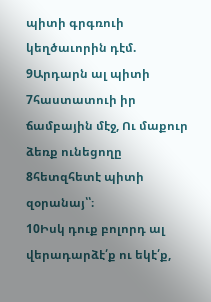պիտի գրգռուի կեղծաւորին դէմ.
9Արդարն ալ պիտի 7հաստատուի իր ճամբային մէջ, Ու մաքուր ձեռք ունեցողը 8հետզհետէ պիտի զօրանայ՝՝։
10Իսկ դուք բոլորդ ալ վերադարձէ՛ք ու եկէ՛ք,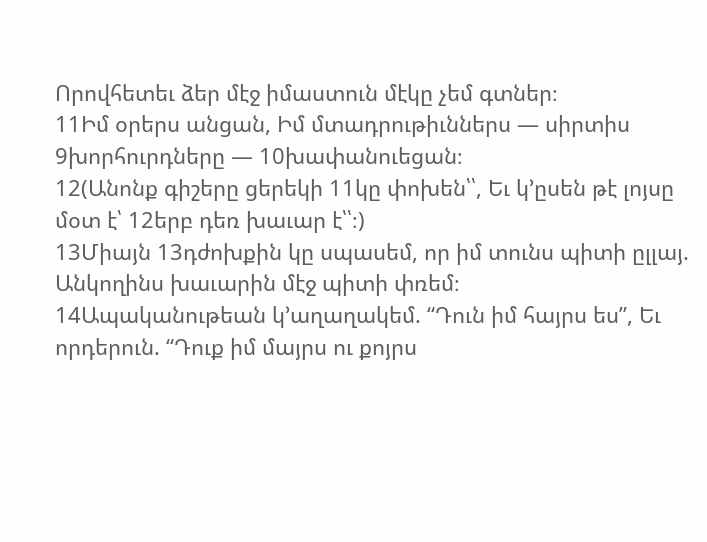Որովհետեւ ձեր մէջ իմաստուն մէկը չեմ գտներ։
11Իմ օրերս անցան, Իմ մտադրութիւններս — սիրտիս 9խորհուրդները — 10խափանուեցան։
12(Անոնք գիշերը ցերեկի 11կը փոխեն՝՝, Եւ կ’ըսեն թէ լոյսը մօտ է՝ 12երբ դեռ խաւար է՝՝։)
13Միայն 13դժոխքին կը սպասեմ, որ իմ տունս պիտի ըլլայ. Անկողինս խաւարին մէջ պիտի փռեմ։
14Ապականութեան կ’աղաղակեմ. “Դուն իմ հայրս ես”, Եւ որդերուն. “Դուք իմ մայրս ու քոյրս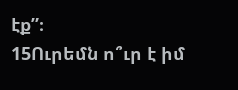էք”։
15Ուրեմն ո՞ւր է իմ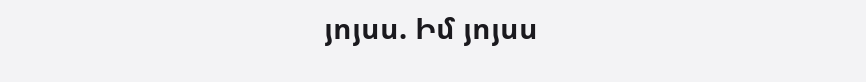յոյսս. Իմ յոյսս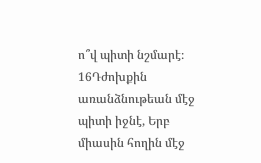ո՞վ պիտի նշմարէ։
16Դժոխքին առանձնութեան մէջ պիտի իջնէ, Երբ միասին հողին մէջ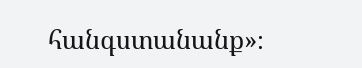հանգստանանք»։